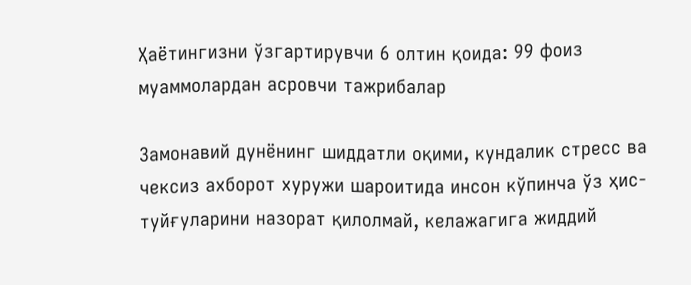Ҳаётингизни ўзгартирувчи 6 олтин қоида: 99 фоиз муаммолардан асровчи тажрибалар

Замонавий дунёнинг шиддатли оқими, кундалик стресс ва чексиз ахборот хуружи шароитида инсон кўпинча ўз ҳис-туйғуларини назорат қилолмай, келажагига жиддий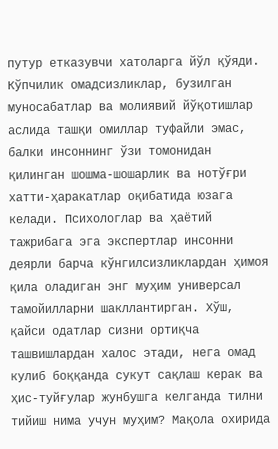путур етказувчи хатоларга йўл қўяди. Кўпчилик омадсизликлар, бузилган муносабатлар ва молиявий йўқотишлар аслида ташқи омиллар туфайли эмас, балки инсоннинг ўзи томонидан қилинган шошма-шошарлик ва нотўғри хатти-ҳаракатлар оқибатида юзага келади. Психологлар ва ҳаётий тажрибага эга экспертлар инсонни деярли барча кўнгилсизликлардан ҳимоя қила оладиган энг муҳим универсал тамойилларни шакллантирган. Хўш, қайси одатлар сизни ортиқча ташвишлардан халос этади, нега омад кулиб боққанда сукут сақлаш керак ва ҳис-туйғулар жунбушга келганда тилни тийиш нима учун муҳим? Мақола охирида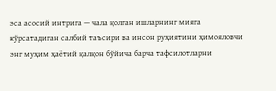эса асосий интрига — чала қолган ишларнинг мияга кўрсатадиган салбий таъсири ва инсон руҳиятини ҳимояловчи энг муҳим ҳаётий қалқон бўйича барча тафсилотларни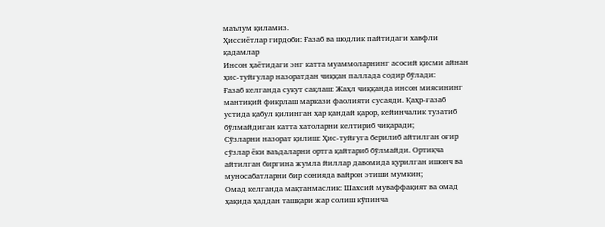маълум қиламиз.
Ҳиссиётлар гирдоби: Ғазаб ва шодлик пайтидаги хавфли қадамлар
Инсон ҳаётидаги энг катта муаммоларнинг асосий қисми айнан ҳис-туйғулар назоратдан чиққан паллада содир бўлади:
Ғазаб келганда сукут сақлаш: Жаҳл чиққанда инсон миясининг мантиқий фикрлаш маркази фаолияти сусаяди. Қаҳр-ғазаб устида қабул қилинган ҳар қандай қарор, кейинчалик тузатиб бўлмайдиган катта хатоларни келтириб чиқаради;
Сўзларни назорат қилиш: Ҳис-туйғуга берилиб айтилган оғир сўзлар ёки ваъдаларни ортга қайтариб бўлмайди. Ортиқча айтилган биргина жумла йиллар давомида қурилган ишонч ва муносабатларни бир сонияда вайрон этиши мумкин;
Омад келганда мақтанмаслик: Шахсий муваффақият ва омад ҳақида ҳаддан ташқари жар солиш кўпинча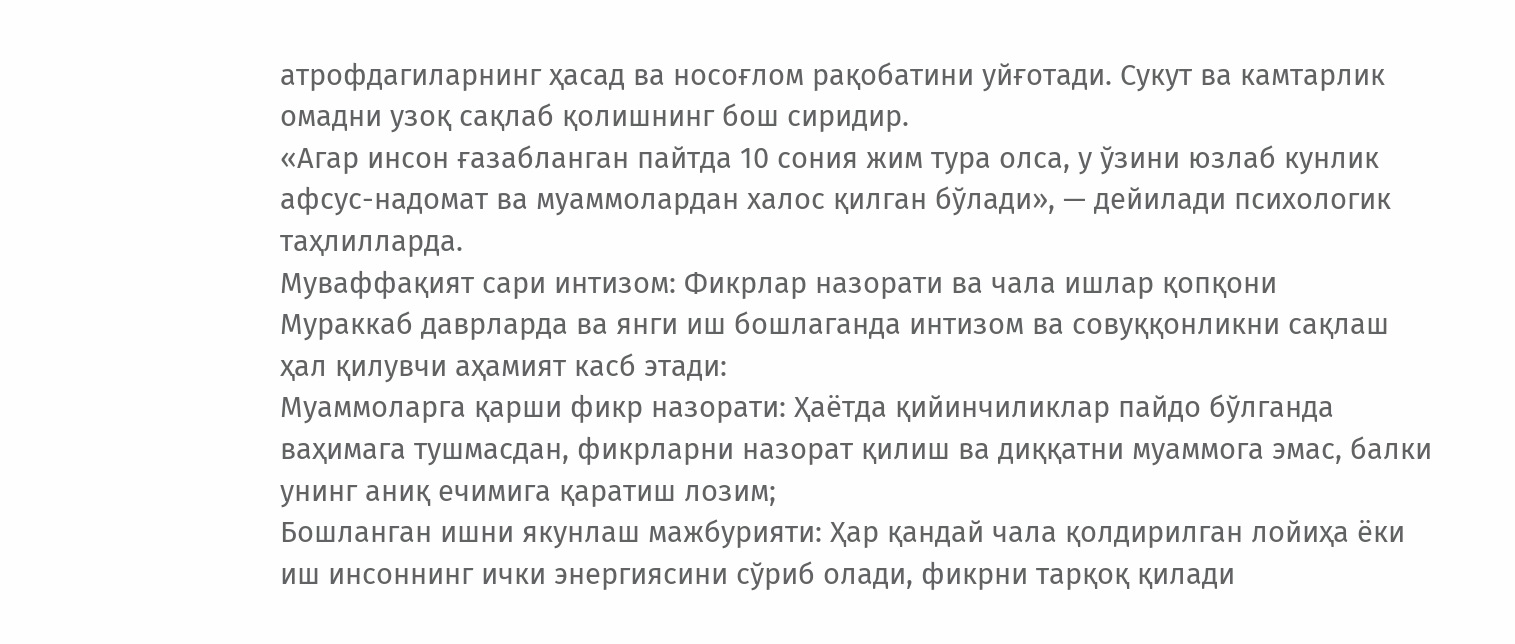атрофдагиларнинг ҳасад ва носоғлом рақобатини уйғотади. Сукут ва камтарлик омадни узоқ сақлаб қолишнинг бош сиридир.
«Агар инсон ғазабланган пайтда 10 сония жим тура олса, у ўзини юзлаб кунлик афсус-надомат ва муаммолардан халос қилган бўлади», — дейилади психологик таҳлилларда.
Муваффақият сари интизом: Фикрлар назорати ва чала ишлар қопқони
Мураккаб даврларда ва янги иш бошлаганда интизом ва совуққонликни сақлаш ҳал қилувчи аҳамият касб этади:
Муаммоларга қарши фикр назорати: Ҳаётда қийинчиликлар пайдо бўлганда ваҳимага тушмасдан, фикрларни назорат қилиш ва диққатни муаммога эмас, балки унинг аниқ ечимига қаратиш лозим;
Бошланган ишни якунлаш мажбурияти: Ҳар қандай чала қолдирилган лойиҳа ёки иш инсоннинг ички энергиясини сўриб олади, фикрни тарқоқ қилади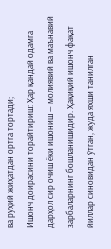ва руҳий жиҳатдан ортга тортади;
Ишонч доирасини торайтириш: Ҳар қандай одамга дарҳол сир очиш ёки ишониш — молиявий ва маънавий зарбаларнинг бошланишидир. Ҳақиқий ишонч фақат йиллар синовидан ўтган, жуда яхши танилган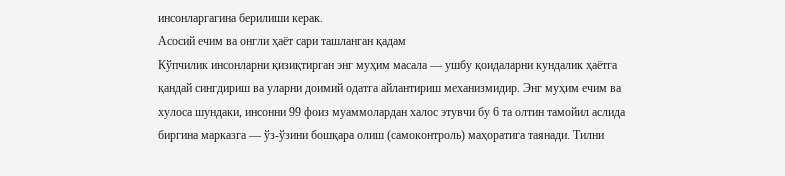инсонларгагина берилиши керак.
Асосий ечим ва онгли ҳаёт сари ташланган қадам
Кўпчилик инсонларни қизиқтирган энг муҳим масала — ушбу қоидаларни кундалик ҳаётга қандай сингдириш ва уларни доимий одатга айлантириш механизмидир. Энг муҳим ечим ва хулоса шундаки, инсонни 99 фоиз муаммолардан халос этувчи бу 6 та олтин тамойил аслида биргина марказга — ўз-ўзини бошқара олиш (самоконтроль) маҳоратига таянади. Тилни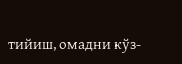тийиш, омадни кўз-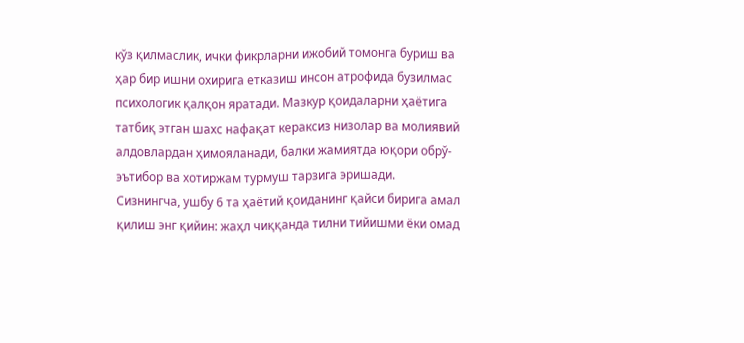кўз қилмаслик, ички фикрларни ижобий томонга буриш ва ҳар бир ишни охирига етказиш инсон атрофида бузилмас психологик қалқон яратади. Мазкур қоидаларни ҳаётига татбиқ этган шахс нафақат кераксиз низолар ва молиявий алдовлардан ҳимояланади, балки жамиятда юқори обрў-эътибор ва хотиржам турмуш тарзига эришади.
Сизнингча, ушбу 6 та ҳаётий қоиданинг қайси бирига амал қилиш энг қийин: жаҳл чиққанда тилни тийишми ёки омад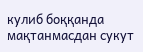кулиб боққанда мақтанмасдан сукут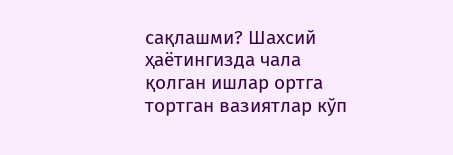сақлашми? Шахсий ҳаётингизда чала қолган ишлар ортга тортган вазиятлар кўп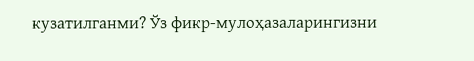кузатилганми? Ўз фикр-мулоҳазаларингизни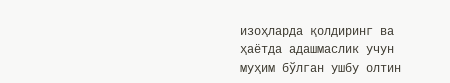изоҳларда қолдиринг ва ҳаётда адашмаслик учун муҳим бўлган ушбу олтин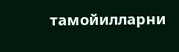тамойилларни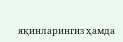яқинларингиз ҳамда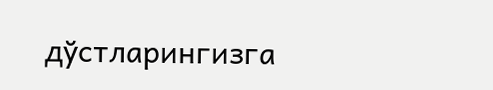дўстларингизга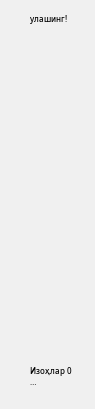улашинг!































Изоҳлар 0
…